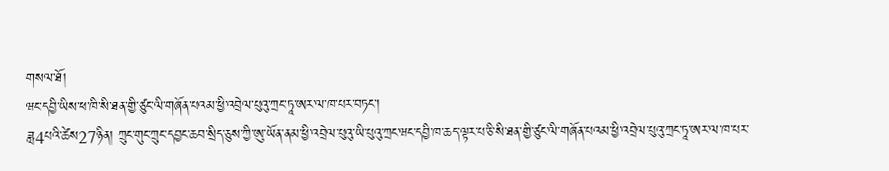གསལ་ཐོ།
ཝང་དབྱི་ཡིས་ཕ་ཁི་སི་ཐན་གྱི་ཙུང་ལི་གཞོན་པའམ་ཕྱི་འབྲེལ་པུའུ་ཀྲང་ཏཱ་ཨར་ལ་ཁ་པར་བཏང་།
ཟླ4པའི་ཚེས27ཉིན། ཀྲུང་གུང་ཀྲུང་དབྱང་ཆབ་སྲིད་ཅུས་ཀྱི་ཨུ་ཡོན་ནམ་ཕྱི་འབྲེལ་པུའུ་ཡི་པུའུ་ཀྲང་ཝང་དབྱི་ཁ་ཆད་ལྟར་པ་ཅི་སི་ཐན་གྱི་ཙུང་ལི་གཞོན་པའམ་ཕྱི་འབྲེལ་པུའུ་ཀྲང་ཏཱ་ཨར་ལ་ཁ་པར་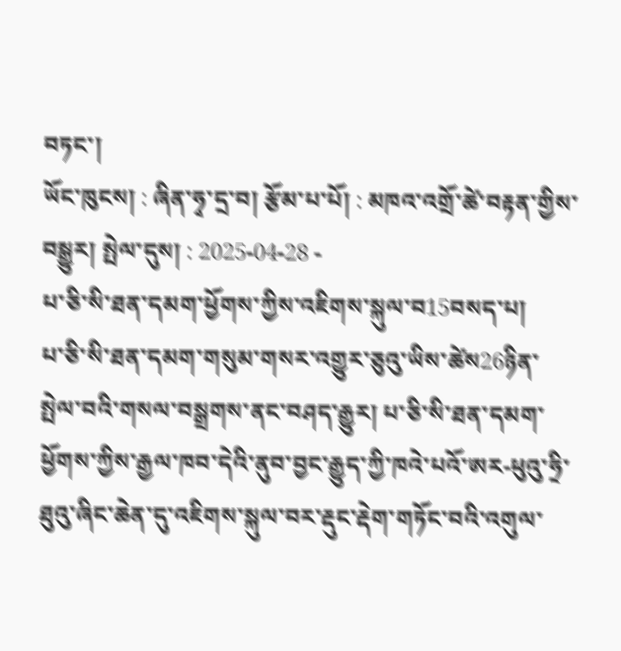བཏང་།
ཡོང་ཁུངས། : ཞིན་ཧྭ་དྲ་བ། རྩོམ་པ་པོ། : མཁའ་འགྲོ་ཚེ་བརྟན་གྱིས་བསྒྱུར། སྤེལ་དུས། : 2025-04-28 -
པ་ཅི་སི་ཐན་དམག་ཕྱོགས་ཀྱིས་འཇིགས་སྐུལ་བ15བསད་པ།
པ་ཅི་སི་ཐན་དམག་གསུམ་གསར་འགྱུར་ཅུའུ་ཡིས་ཚེས26ཉིན་སྤེལ་བའི་གསལ་བསྒྲགས་ནང་བཤད་རྒྱུར། པ་ཅི་སི་ཐན་དམག་ཕྱོགས་ཀྱིས་རྒྱལ་ཁབ་དེའི་ནུབ་བྱང་རྒྱུད་ཀྱི་ཁའེ་པའོ་ཨར-ཕུའུ་ཧྲི་ཐུའུ་ཞིང་ཆེན་དུ་འཇིགས་སྐུལ་བར་རྡུང་རྡེག་གཏོང་བའི་འགུལ་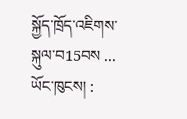སྐྱོད་ཁྲོད་འཇིགས་སྐུལ་བ15བས ...
ཡོང་ཁུངས། :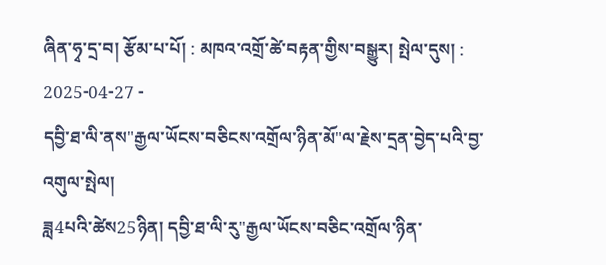ཞིན་ཧྭ་དྲ་བ། རྩོམ་པ་པོ། : མཁའ་འགྲོ་ཚེ་བརྟན་གྱིས་བསྒྱུར། སྤེལ་དུས། : 2025-04-27 -
དབྱི་ཐ་ལི་ནས"རྒྱལ་ཡོངས་བཅིངས་འགྲོལ་ཉིན་མོ"ལ་རྗེས་དྲན་བྱེད་པའི་བྱ་འགུལ་སྤེལ།
ཟླ4པའི་ཚེས25ཉིན། དབྱི་ཐ་ལི་རུ"རྒྱལ་ཡོངས་བཅིང་འགྲོལ་ཉིན་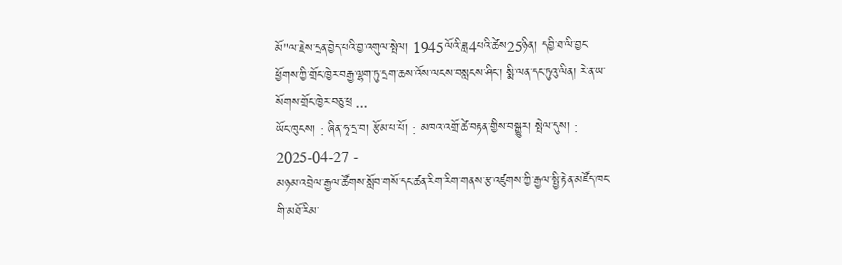མོ"ལ་རྗེས་དྲན་བྱེད་པའི་བྱ་འགུལ་སྤེལ། 1945ལོའི་ཟླ4པའི་ཚེས25ཉིན། དབྱི་ཐ་ལི་བྱང་ཕྱོགས་ཀྱི་གྲོང་ཁྱེར་བརྒྱ་ལྷག་ཏུ་དྲག་ཆས་འོས་ལངས་བསླངས་ཤིང་། སྨི་ལན་དང་ཏུའུ་ལིན། རེ་ན་ཡ་སོགས་གྲོང་ཁྱེར་བཅུ་ཕྲ ...
ཡོང་ཁུངས། : ཞིན་ཧྭ་དྲ་བ། རྩོམ་པ་པོ། : མཁའ་འགྲོ་ཚེ་བརྟན་གྱིས་བསྒྱུར། སྤེལ་དུས། : 2025-04-27 -
མཉམ་འབྲེལ་རྒྱལ་ཚོགས་སློབ་གསོ་དང་ཚན་རིག་རིག་གནས་རྩ་འཛུགས་ཀྱི་རྒྱལ་སྤྱི་རྟེན་མཛོད་ཁང་གི་མཐོ་རིམ་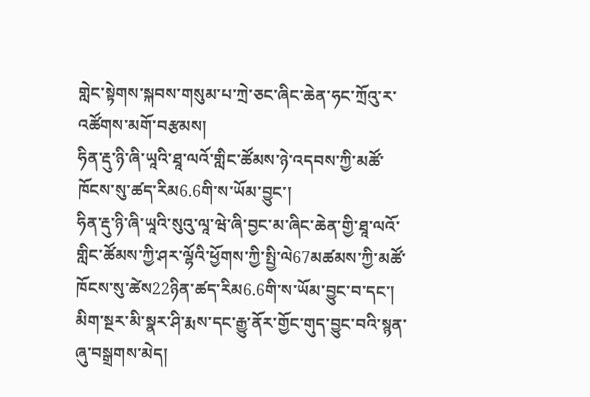གླེང་སྟེགས་སྐབས་གསུམ་པ་ཀྲེ་ཅང་ཞིང་ཆེན་ཧང་ཀྲོའུ་ར་འཚོགས་མགོ་བརྩམས།
ཧིན་རྡུ་ཉི་ཞི་ཡཱའི་ཐཱ་ལའོ་གླིང་ཚོམས་ཉེ་འདབས་ཀྱི་མཚོ་ཁོངས་སུ་ཚད་རིམ6.6གི་ས་ཡོམ་བྱུང་།
ཧིན་རྡུ་ཉི་ཞི་ཡཱའི་སུའུ་ལཱ་ཝེ་ཞི་བྱང་མ་ཞིང་ཆེན་གྱི་ཐཱ་ལའོ་གླིང་ཚོམས་ཀྱི་ཤར་ལྷོའི་ཕྱོགས་ཀྱི་སྤྱི་ལེ67མཚམས་ཀྱི་མཚོ་ཁོངས་སུ་ཚེས22ཉིན་ཚད་རིམ6.6གི་ས་ཡོམ་བྱུང་བ་དང་། མིག་སྔར་མི་སྣར་ཤི་རྨས་དང་རྒྱུ་ནོར་གྱོང་གུད་བྱུང་བའི་སྙན་ཞུ་བསྒྲགས་མེད།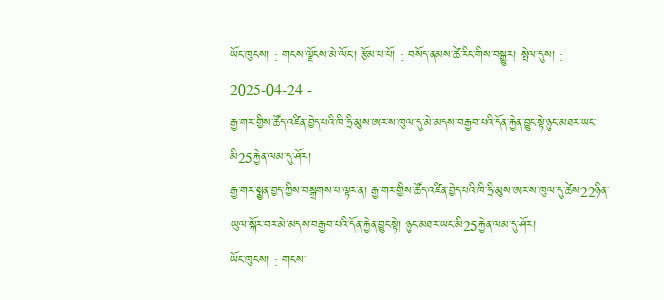ཡོང་ཁུངས། : གངས་ལྗོངས་མེ་ལོང་། རྩོམ་པ་པོ། : བསོད་ནམས་ཚེ་རིང་གིས་བསྒྱུར། སྤེལ་དུས། : 2025-04-24 -
རྒྱ་གར་གྱིས་ཚོད་འཛིན་བྱེད་པའི་ཁི་ཧྲི་མུས་ཨར་ས་ཁུལ་དུ་མེ་མདས་བརྒྱབ་པའི་དོན་རྐྱེན་བྱུང་སྟེ་ཉུང་མཐར་ཡང་མི25རྐྱེན་ལམ་དུ་ཤོར།
རྒྱ་གར་སྨྱན་བྱད་ཀྱིས་བསྒྲགས་པ་ལྟར་ན། རྒྱ་གར་གྱིས་ཚོད་འཛིན་བྱེད་པའི་ཁི་ཧྲི་མུས་ཨར་ས་ཁུལ་དུ་ཚེས22ཉིན་ཡུལ་སྐོར་བར་མེ་མདས་བརྒྱབ་པའི་དོན་རྐྱེན་བྱུང་སྟེ། ཉུང་མཐར་ཡང་མི25རྐྱེན་ལམ་དུ་ཤོར།
ཡོང་ཁུངས། : གངས་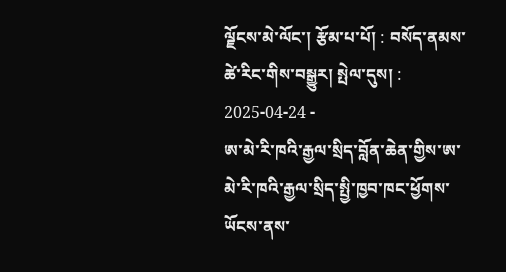ལྗོངས་མེ་ལོང་། རྩོམ་པ་པོ། : བསོད་ནམས་ཚེ་རིང་གིས་བསྒྱུར། སྤེལ་དུས། : 2025-04-24 -
ཨ་མེ་རི་ཁའི་རྒྱལ་སྲིད་བློན་ཆེན་གྱིས་ཨ་མེ་རི་ཁའི་རྒྱལ་སྲིད་སྤྱི་ཁྱབ་ཁང་ཕྱོགས་ཡོངས་ནས་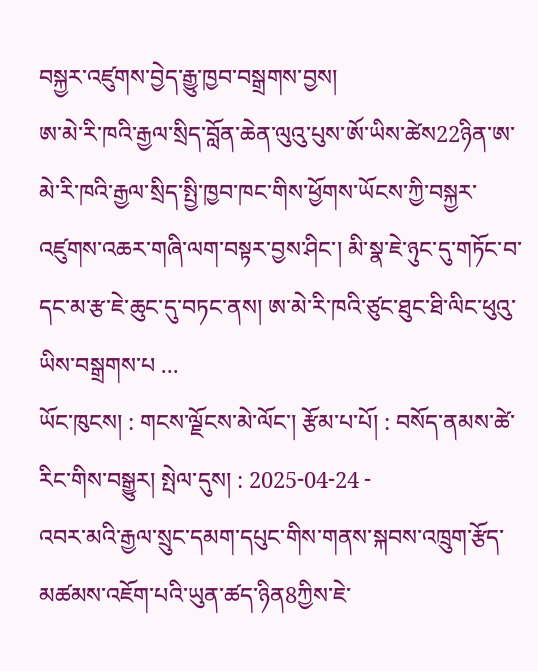བསྐྱར་འཛུགས་བྱེད་རྒྱུ་ཁྱབ་བསྒྲགས་བྱས།
ཨ་མེ་རི་ཁའི་རྒྱལ་སྲིད་བློན་ཆེན་ལུའུ་པུས་ཨོ་ཡིས་ཚེས22ཉིན་ཨ་མེ་རི་ཁའི་རྒྱལ་སྲིད་སྤྱི་ཁྱབ་ཁང་གིས་ཕྱོགས་ཡོངས་ཀྱི་བསྐྱར་འཛུགས་འཆར་གཞི་ལག་བསྟར་བྱས་ཤིང་། མི་སྣ་ཇེ་ཉུང་དུ་གཏོང་བ་དང་མ་རྩ་ཇེ་ཆུང་དུ་བཏང་ནས། ཨ་མེ་རི་ཁའི་ཙུང་ཐུང་ཐི་ལིང་ཕུའུ་ཡིས་བསྒྲགས་པ ...
ཡོང་ཁུངས། : གངས་ལྗོངས་མེ་ལོང་། རྩོམ་པ་པོ། : བསོད་ནམས་ཚེ་རིང་གིས་བསྒྱུར། སྤེལ་དུས། : 2025-04-24 -
འབར་མའི་རྒྱལ་སྲུང་དམག་དཔུང་གིས་གནས་སྐབས་འཁྲུག་རྩོད་མཚམས་འཇོག་པའི་ཡུན་ཚད་ཉིན8ཀྱིས་ཇེ་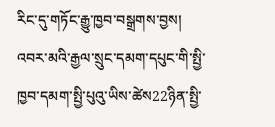རིང་དུ་གཏོང་རྒྱུ་ཁྱབ་བསྒྲགས་བྱས།
འབར་མའི་རྒྱལ་སྲུང་དམག་དཔུང་གི་སྤྱི་ཁྱབ་དམག་སྤྱི་པུའུ་ཡིས་ཚེས22ཉིན་སྤྱི་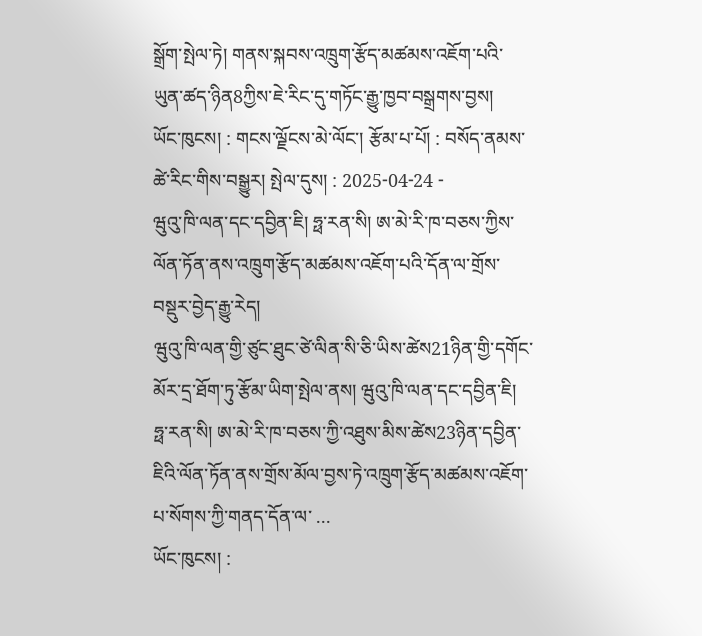སྒྲོག་སྤེལ་ཏེ། གནས་སྐབས་འཁྲུག་རྩོད་མཚམས་འཇོག་པའི་ཡུན་ཚད་ཉིན8ཀྱིས་ཇེ་རིང་དུ་གཏོང་རྒྱུ་ཁྱབ་བསྒྲགས་བྱས།
ཡོང་ཁུངས། : གངས་ལྗོངས་མེ་ལོང་། རྩོམ་པ་པོ། : བསོད་ནམས་ཚེ་རིང་གིས་བསྒྱུར། སྤེལ་དུས། : 2025-04-24 -
ཝུའུ་ཁི་ལན་དང་དབྱིན་ཇི། ཧྥ་རན་སི། ཨ་མེ་རི་ཁ་བཅས་ཀྱིས་ལོན་ཏོན་ནས་འཁྲུག་རྩོད་མཚམས་འཇོག་པའི་དོན་ལ་གྲོས་བསྡུར་བྱེད་རྒྱུ་རེད།
ཝུའུ་ཁི་ལན་གྱི་ཙུང་ཐུང་ཙེ་ལིན་སི་ཅི་ཡིས་ཚེས21ཉིན་གྱི་དགོང་མོར་དྲ་ཐོག་ཏུ་རྩོམ་ཡིག་སྤེལ་ནས། ཝུའུ་ཁི་ལན་དང་དབྱིན་ཇི། ཧྥ་རན་སི། ཨ་མེ་རི་ཁ་བཅས་ཀྱི་འཐུས་མིས་ཚེས23ཉིན་དབྱིན་ཇིའི་ལོན་ཏོན་ནས་གྲོས་མོལ་བྱས་ཏེ་འཁྲུག་རྩོད་མཚམས་འཇོག་པ་སོགས་ཀྱི་གནད་དོན་ལ་ ...
ཡོང་ཁུངས། :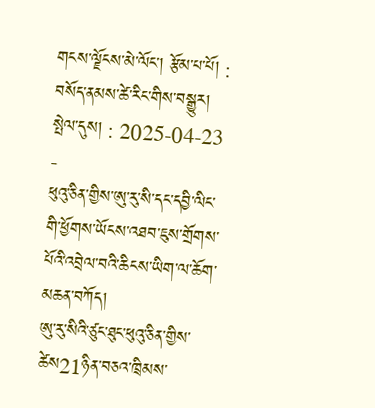གངས་ལྗོངས་མེ་ལོང་། རྩོམ་པ་པོ། : བསོད་ནམས་ཚེ་རིང་གིས་བསྒྱུར། སྤེལ་དུས། : 2025-04-23 -
ཕུའུ་ཅིན་གྱིས་ཨུ་རུ་སི་དང་དབྱི་ལིང་གི་ཕྱོགས་ཡོངས་འཐབ་ཇུས་གྲོགས་པོའི་འབྲེལ་བའི་ཆིངས་ཡིག་ལ་ཆོག་མཆན་བཀོད།
ཨུ་རུ་སིའི་ཙུང་ཐུང་ཕུའུ་ཅིན་གྱིས་ཚེས21ཉིན་བཅའ་ཁྲིམས་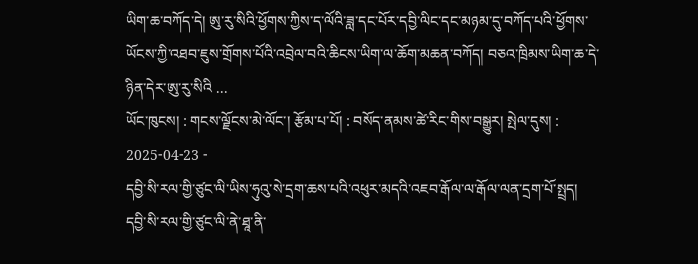ཡིག་ཆ་བཀོད་དེ། ཨུ་རུ་སིའི་ཕྱོགས་ཀྱིས་ད་ལོའི་ཟླ་དང་པོར་དབྱི་ལིང་དང་མཉམ་དུ་བཀོད་པའི་ཕྱོགས་ཡོངས་ཀྱི་འཐབ་ཇུས་གྲོགས་པོའི་འབྲེལ་བའི་ཆིངས་ཡིག་ལ་ཆོག་མཆན་བཀོད། བཅའ་ཁྲིམས་ཡིག་ཆ་དེ་ཉིན་དེར་ཨུ་རུ་སིའི ...
ཡོང་ཁུངས། : གངས་ལྗོངས་མེ་ལོང་། རྩོམ་པ་པོ། : བསོད་ནམས་ཚེ་རིང་གིས་བསྒྱུར། སྤེལ་དུས། : 2025-04-23 -
དབྱི་སི་རལ་གྱི་ཙུང་ལི་ཡིས་ཧུའུ་སེ་དྲག་ཆས་པའི་འཕུར་མདའི་འཇབ་རྒོལ་ལ་རྒོལ་ལན་དྲག་པོ་སྤྲད།
དབྱི་སི་རལ་གྱི་ཙུང་ལི་ནེ་ཐཱ་ནི་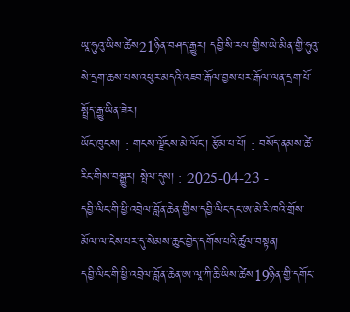ཡཱ་ཧུའུ་ཡིས་ཚེས21ཉིན་བཤད་རྒྱུར། དབྱི་སི་རལ་གྱིས་ཡེ་མིན་གྱི་ཧུའུ་སེ་དྲག་ཆས་པས་འཕུར་མདའི་འཇབ་རྒོལ་བྱས་པར་རྒོལ་ལན་དྲག་པོ་སྤྲོད་རྒྱུ་ཡིན་ཟེར།
ཡོང་ཁུངས། : གངས་ལྗོངས་མེ་ལོང་། རྩོམ་པ་པོ། : བསོད་ནམས་ཚེ་རིང་གིས་བསྒྱུར། སྤེལ་དུས། : 2025-04-23 -
དབྱི་ལིང་གི་ཕྱི་འབྲེལ་བློན་ཆེན་གྱིས་དབྱི་ལིང་དང་ཨ་མེ་རི་ཁའི་གྲོས་མོལ་ལ་ངེས་པར་དུ་སེམས་ཆུང་བྱེད་དགོས་པའི་ཚུལ་བསྟན།
དབྱི་ལིང་གི་ཕྱི་འབྲེལ་བློན་ཆེན་ཨ་ལཱ་ཀི་ཆི་ཡིས་ཚེས19ཉིན་གྱི་དགོང་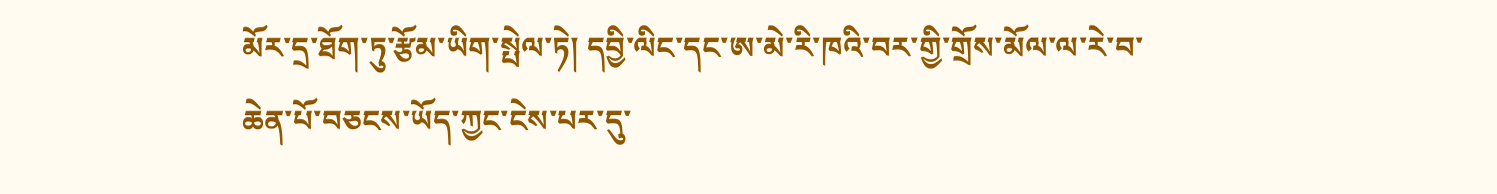མོར་དྲ་ཐོག་ཏུ་རྩོམ་ཡིག་སྤེལ་ཏེ། དབྱི་ལིང་དང་ཨ་མེ་རི་ཁའི་བར་གྱི་གྲོས་མོལ་ལ་རེ་བ་ཆེན་པོ་བཅངས་ཡོད་ཀྱང་ངེས་པར་དུ་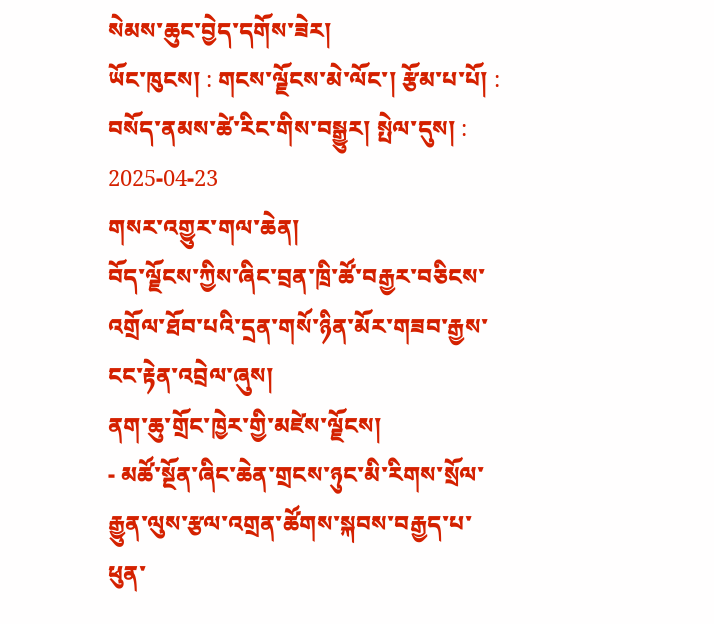སེམས་ཆུང་བྱེད་དགོས་ཟེར།
ཡོང་ཁུངས། : གངས་ལྗོངས་མེ་ལོང་། རྩོམ་པ་པོ། : བསོད་ནམས་ཚེ་རིང་གིས་བསྒྱུར། སྤེལ་དུས། : 2025-04-23
གསར་འགྱུར་གལ་ཆེན།
བོད་ལྗོངས་ཀྱིས་ཞིང་བྲན་ཁྲི་ཚོ་བརྒྱར་བཅིངས་འགྲོལ་ཐོབ་པའི་དྲན་གསོ་ཉིན་མོར་གཟབ་རྒྱས་ངང་རྟེན་འབྲེལ་ཞུས།
ནག་ཆུ་གྲོང་ཁྱེར་གྱི་མཛེས་ལྗོངས།
- མཚོ་སྔོན་ཞིང་ཆེན་གྲངས་ཉུང་མི་རིགས་སྲོལ་རྒྱུན་ལུས་རྩལ་འགྲན་ཚོགས་སྐབས་བརྒྱད་པ་ཕུན་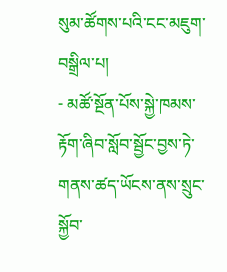སུམ་ཚོགས་པའི་ངང་མཇུག་བསྒྲིལ་པ།
- མཚོ་སྔོན་པོས་སྐྱེ་ཁམས་རྟོག་ཞིབ་སློབ་སྦྱོང་བྱས་ཏེ་གནས་ཚད་ཡོངས་ནས་སྲུང་སྐྱོབ་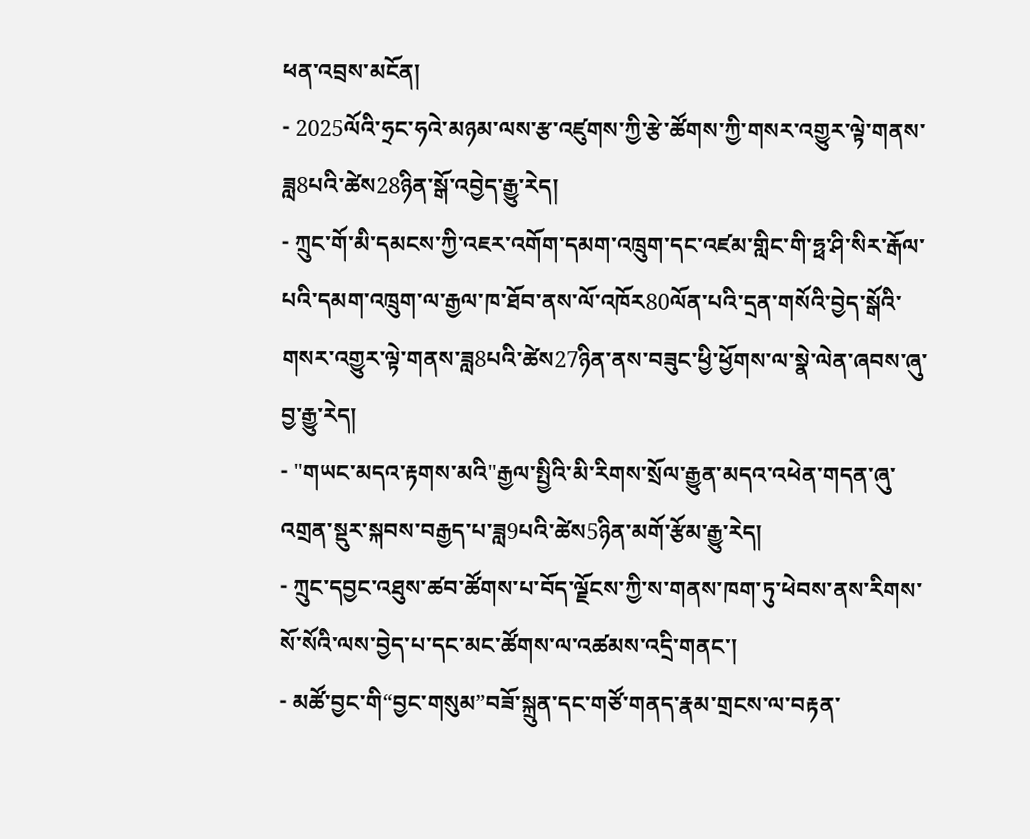ཕན་འབྲས་མངོན།
- 2025ལོའི་ཧྲང་ཧའེ་མཉམ་ལས་རྩ་འཛུགས་ཀྱི་རྩེ་ཚོགས་ཀྱི་གསར་འགྱུར་ལྟེ་གནས་ཟླ8པའི་ཚེས28ཉིན་སྒོ་འབྱེད་རྒྱུ་རེད།
- ཀྲུང་གོ་མི་དམངས་ཀྱི་འཇར་འགོག་དམག་འཁྲུག་དང་འཛམ་གླིང་གི་ཧྥ་ཤི་སིར་རྒོལ་པའི་དམག་འཁྲུག་ལ་རྒྱལ་ཁ་ཐོབ་ནས་ལོ་འཁོར80ལོན་པའི་དྲན་གསོའི་བྱེད་སྒོའི་གསར་འགྱུར་ལྟེ་གནས་ཟླ8པའི་ཚེས27ཉིན་ནས་བཟུང་ཕྱི་ཕྱོགས་ལ་སྣེ་ལེན་ཞབས་ཞུ་བྱ་རྒྱུ་རེད།
- "གཡང་མདའ་རྟགས་མའི"རྒྱལ་སྤྱིའི་མི་རིགས་སྲོལ་རྒྱུན་མདའ་འཕེན་གདན་ཞུ་འགྲན་སྡུར་སྐབས་བརྒྱད་པ་ཟླ9པའི་ཚེས5ཉིན་མགོ་རྩོམ་རྒྱུ་རེད།
- ཀྲུང་དབྱང་འཐུས་ཚབ་ཚོགས་པ་བོད་ལྗོངས་ཀྱི་ས་གནས་ཁག་ཏུ་ཕེབས་ནས་རིགས་སོ་སོའི་ལས་བྱེད་པ་དང་མང་ཚོགས་ལ་འཚམས་འདྲི་གནང་།
- མཚོ་བྱང་གི“བྱང་གསུམ”བཟོ་སྐྲུན་དང་གཙོ་གནད་རྣམ་གྲངས་ལ་བརྟན་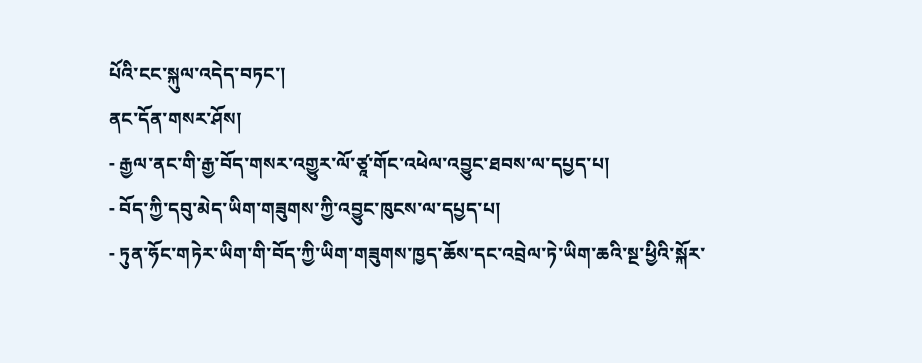པོའི་ངང་སྐུལ་འདེད་བཏང་།
ནང་དོན་གསར་ཤོས།
- རྒྱལ་ནང་གི་རྒྱ་བོད་གསར་འགྱུར་ལོ་ཙཱ་གོང་འཕེལ་འབྱུང་ཐབས་ལ་དཔྱད་པ།
- བོད་ཀྱི་དབུ་མེད་ཡིག་གཟུགས་ཀྱི་འབྱུང་ཁུངས་ལ་དཔྱད་པ།
- ཏུན་ཧོང་གཏེར་ཡིག་གི་བོད་ཀྱི་ཡིག་གཟུགས་ཁྱད་ཆོས་དང་འབྲེལ་ཏེ་ཡིག་ཆའི་སྔ་ཕྱིའི་སྐོར་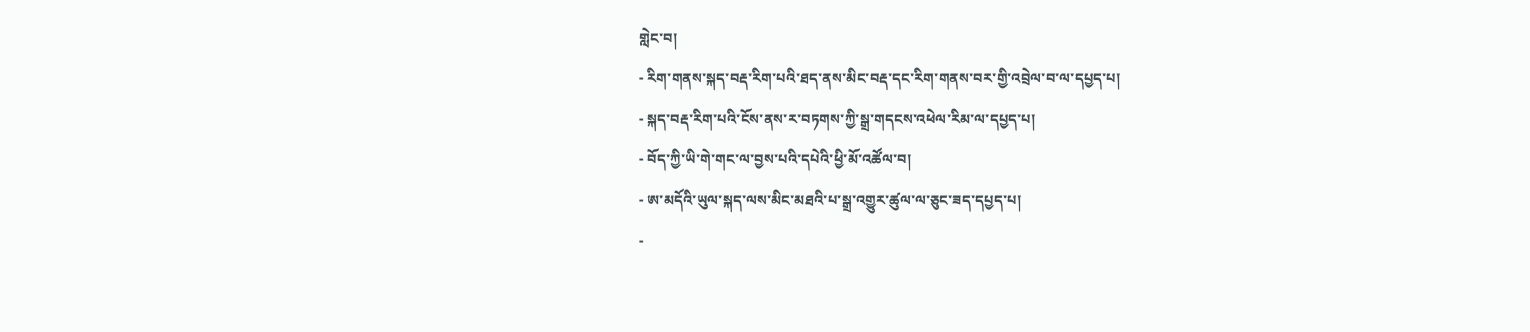གླེང་བ།
- རིག་གནས་སྐད་བརྡ་རིག་པའི་ཐད་ནས་མིང་བརྡ་དང་རིག་གནས་བར་གྱི་འབྲེལ་བ་ལ་དཔྱད་པ།
- སྐད་བརྡ་རིག་པའི་ངོས་ནས་ར་བཏགས་ཀྱི་སྒྲ་གདངས་འཕེལ་རིམ་ལ་དཔྱད་པ།
- བོད་ཀྱི་ཡི་གེ་གང་ལ་བྱས་པའི་དཔེའི་ཕྱི་མོ་འཚོལ་བ།
- ཨ་མདོའི་ཡུལ་སྐད་ལས་མིང་མཐའི་པ་སྒྲ་འགྱུར་ཚུལ་ལ་ཅུང་ཟད་དཔྱད་པ།
-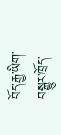བོད་རྒྱ་ཡིག་བསྒྱུར་ཁྲོད་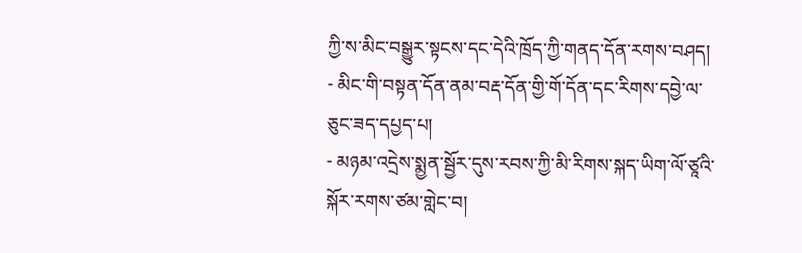ཀྱི་ས་མིང་བསྒྱུར་སྟངས་དང་དེའི་ཁྲོད་ཀྱི་གནད་དོན་རགས་བཤད།
- མིང་གི་བསྟན་དོན་ནམ་བརྡ་དོན་གྱི་གོ་དོན་དང་རིགས་དབྱེ་ལ་ཅུང་ཟད་དཔྱད་པ།
- མཉམ་འདྲེས་སྨྱན་སྦྱོར་དུས་རབས་ཀྱི་མི་རིགས་སྐད་ཡིག་ལོ་ཙཱའི་སྐོར་རགས་ཙམ་གླེང་བ།